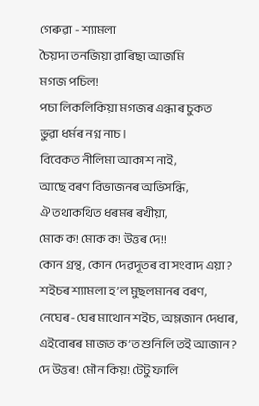গেৰুৱা - শ্যামলা
চৈয়দা তনজিয়া ৱাৰিছা আজমি
মগজ পচিল!
পচা লিকলিকিয়া মগজৰ এন্ধাৰ চুকত
ভুৱা ধৰ্মৰ নগ্ন নাচ।
বিবেকত নীলিমা আকাশ নাই,
আছে বৰণ বিভাজনৰ অভিসন্ধি,
ঐ তথাকথিত ধৰমৰ ৰখীয়া,
মোক ক! মোক ক! উত্তৰ দে!!
কোন গ্ৰন্থ, কোন দেৱদূতৰ বা সংবাদ এয়া?
শইচৰ শ্যামলা হ’ল মুছলমানৰ বৰণ,
নেঘেৰ-ঘেৰ মাথোন শইচ, অম্লজান দেধাৰ,
এইবোৰৰ মাজত ক’ত শুনিলি তই আজান?
দে উত্তৰ! মৌন কিয়! টেটু ফালি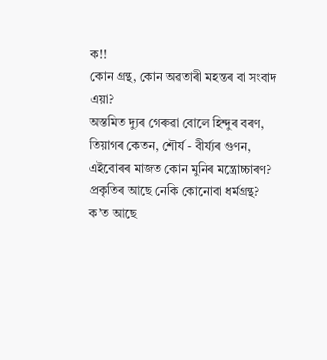ক!!
কোন গ্ৰন্থ, কোন অৱতাৰী মহন্তৰ বা সংবাদ এয়া?
অস্তমিত দ্যুৰ গেৰুৱা বোলে হিন্দুৰ বৰণ,
তিয়াগৰ কেতন, শৌৰ্য - বীৰ্য্যৰ গুণন,
এইবোৰৰ মাজত কোন মুনিৰ মন্ত্ৰোচ্চাৰণ?
প্ৰকৃতিৰ আছে নেকি কোনোবা ধৰ্মগ্ৰন্থ?
ক’ত আছে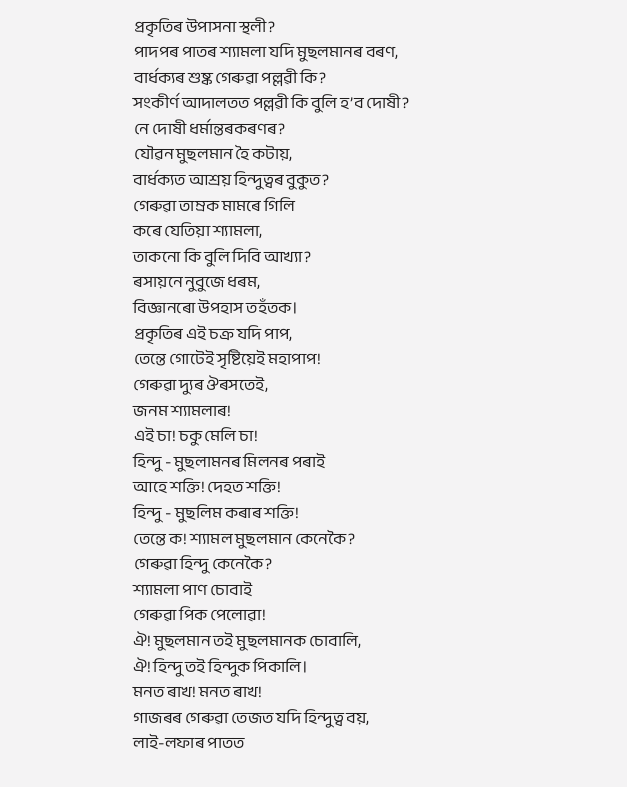প্ৰকৃতিৰ উপাসনা স্থলী?
পাদপৰ পাতৰ শ্যামলা যদি মুছলমানৰ বৰণ,
বাৰ্ধক্যৰ শুষ্ক গেৰুৱা পল্লৱী কি?
সংকীৰ্ণ আদালতত পল্লৱী কি বুলি হ’ব দোষী?
নে দোষী ধৰ্মান্তৰকৰণৰ?
যৌৱন মুছলমান হৈ কটায়,
বাৰ্ধক্যত আশ্ৰয় হিন্দুত্বৰ বুকুত?
গেৰুৱা তাম্ৰক মামৰে গিলি
কৰে যেতিয়া শ্যামলা,
তাকনো কি বুলি দিবি আখ্যা?
ৰসায়নে নুবুজে ধৰম,
বিজ্ঞানৰো উপহাস তহঁতক।
প্ৰকৃতিৰ এই চক্ৰ যদি পাপ,
তেন্তে গোটেই সৃষ্টিয়েই মহাপাপ!
গেৰুৱা দ্যুৰ ঔৰসতেই,
জনম শ্যামলাৰ!
এই চা! চকু মেলি চা!
হিন্দু - মুছলামনৰ মিলনৰ পৰাই
আহে শক্তি! দেহত শক্তি!
হিন্দু - মুছলিম কৰাৰ শক্তি!
তেন্তে ক! শ্যামল মুছলমান কেনেকৈ?
গেৰুৱা হিন্দু কেনেকৈ?
শ্যামলা পাণ চোবাই
গেৰুৱা পিক পেলোৱা!
ঐ! মুছলমান তই মুছলমানক চোবালি,
ঐ! হিন্দু তই হিন্দুক পিকালি।
মনত ৰাখ! মনত ৰাখ!
গাজৰৰ গেৰুৱা তেজত যদি হিন্দুত্ব বয়,
লাই-লফাৰ পাতত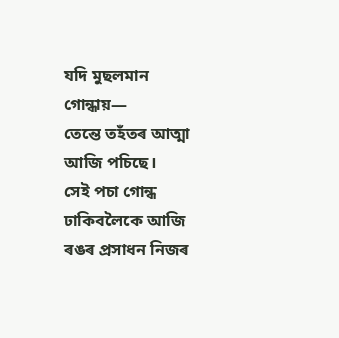যদি মুছলমান গোন্ধায়—
তেন্তে তহঁতৰ আত্মা আজি পচিছে।
সেই পচা গোন্ধ ঢাকিবলৈকে আজি
ৰঙৰ প্ৰসাধন নিজৰ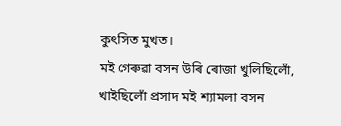কুৎসিত মুখত।
মই গেৰুৱা বসন উৰি ৰোজা খুলিছিলোঁ,
খাইছিলোঁ প্ৰসাদ মই শ্যামলা বসন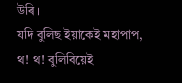উৰি ।
যদি বুলিছ ইয়াকেই মহাপাপ,
থ! থ! বুলিবিয়েই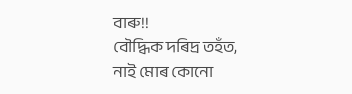বাৰু!!
বৌদ্ধিক দৰিদ্ৰ তহঁত,
নাই মোৰ কোনো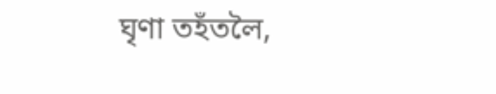ঘৃণা তহঁতলৈ,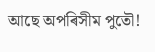আছে অপৰিসীম পুতৌ!